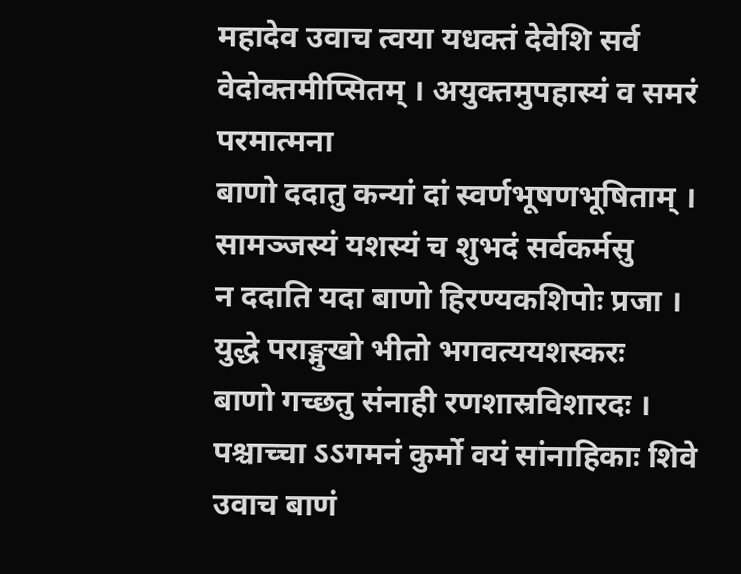महादेव उवाच त्वया यधक्तं देवेशि सर्व वेदोक्तमीप्सितम् । अयुक्तमुपहास्यं व समरं परमात्मना
बाणो ददातु कन्यां दां स्वर्णभूषणभूषिताम् । सामञ्जस्यं यशस्यं च शुभदं सर्वकर्मसु
न ददाति यदा बाणो हिरण्यकशिपोः प्रजा । युद्धे पराङ्मुखो भीतो भगवत्ययशस्करः
बाणो गच्छतु संनाही रणशास्रविशारदः । पश्चाच्चा ऽऽगमनं कुर्मो वयं सांनाहिकाः शिवे
उवाच बाणं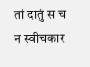तां दातुं स च न स्वीचकार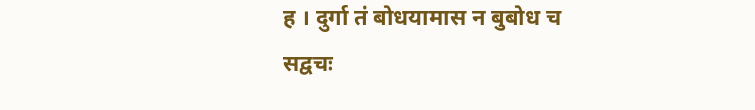ह । दुर्गा तं बोधयामास न बुबोध च सद्वचः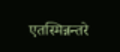एतस्मिन्नन्तरे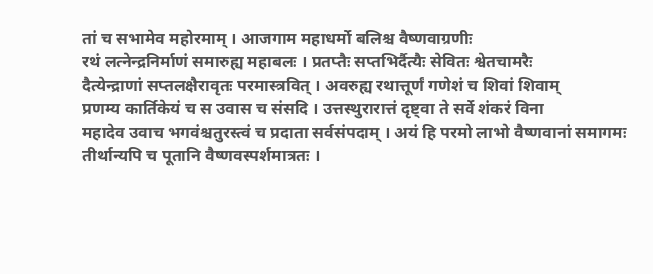तां च सभामेव महोरमाम् । आजगाम महाधर्मो बलिश्च वैष्णवाग्रणीः
रथं लत्नेन्द्रनिर्माणं समारुह्य महाबलः । प्रतप्तैः सप्तभिर्दैत्यैः सेवितः श्वेतचामरैः
दैत्येन्द्राणां सप्तलक्षैरावृतः परमास्त्रवित् । अवरुह्य रथात्तूर्णं गणेशं च शिवां शिवाम्
प्रणम्य कार्तिकेयं च स उवास च संसदि । उत्तस्थुरारात्तं दृष्ट्वा ते सर्वे शंकरं विना
महादेव उवाच भगवंश्चतुरस्त्वं च प्रदाता सर्वसंपदाम् । अयं हि परमो लाभो वैष्णवानां समागमः
तीर्थान्यपि च पूतानि वैष्णवस्पर्शमात्रतः ।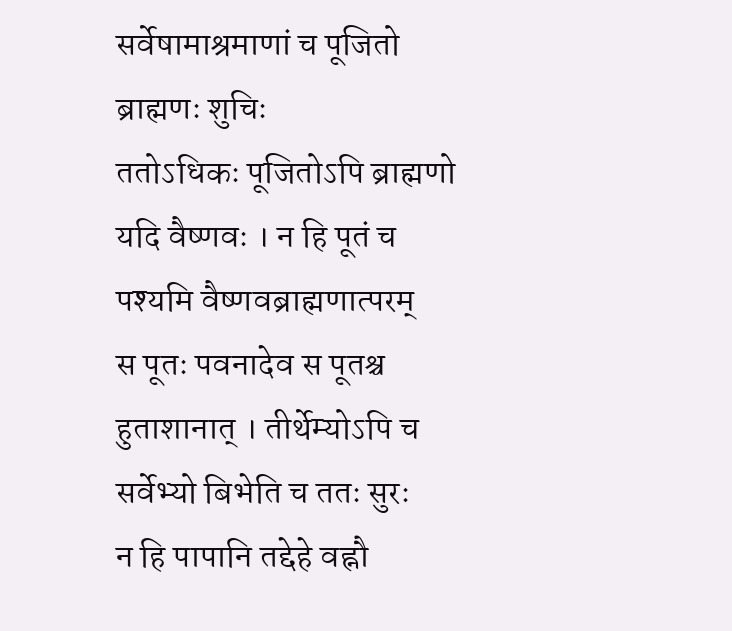सर्वेषामाश्रमाणां च पूजितो ब्राह्मणः शुचिः
ततोऽधिकः पूजितोऽपि ब्राह्मणो यदि वैष्णवः । न हि पूतं च पश्यमि वैष्णवब्राह्मणात्परम्
स पूतः पवनादेव स पूतश्च हुताशानात् । तीर्थेम्योऽपि च सर्वेभ्यो बिभेति च ततः सुरः
न हि पापानि तद्देहे वह्नौ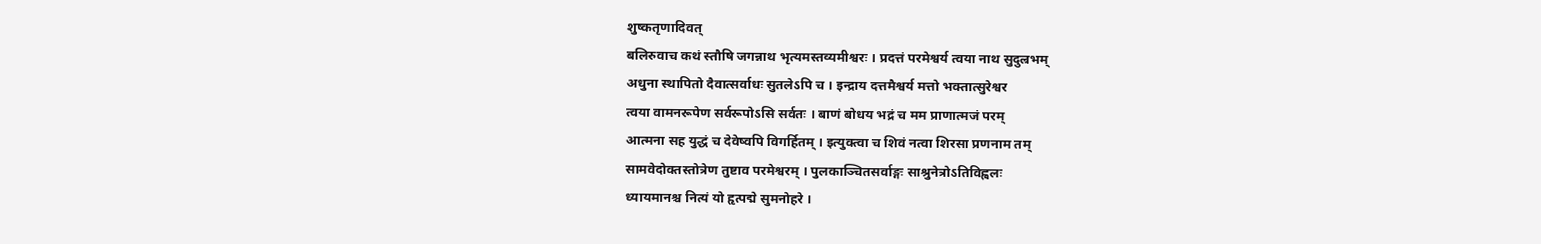शुष्कतृणादिवत्
बलिरुवाच कथं स्तौषि जगन्नाथ भृत्यमस्तव्यमीश्वरः । प्रदत्तं परमेश्वर्य त्वया नाथ सुदुल्रभम्
अधुना स्थापितो दैवात्सर्वाधः सुतलेऽपि च । इन्द्राय दत्तमैश्वर्य मत्तो भक्तात्सुरेश्वर
त्वया वामनरूपेण सर्वरूपोऽसि सर्वतः । बाणं बोधय भद्रं च मम प्राणात्मजं परम्
आत्मना सह युद्धं च देवेष्वपि विगर्हितम् । इत्युक्त्वा च शिवं नत्वा शिरसा प्रणनाम तम्
सामवेदोक्तस्तोत्रेण तुष्टाव परमेश्वरम् । पुलकाञ्चितसर्वाङ्गः साश्रुनेत्रोऽतिविह्वलः
ध्यायमानश्च नित्यं यो हृत्पद्मे सुमनोहरे ।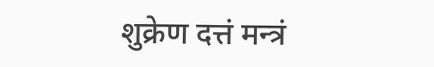शुक्रेण दत्तं मन्त्रं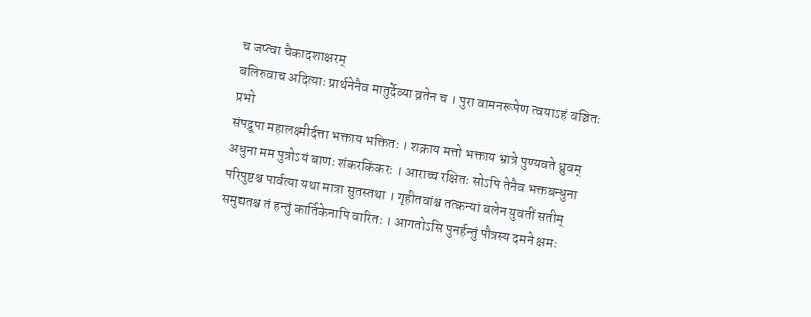च जप्त्वा चैकादशाक्षरम्
बलिरुवाच अदित्याः प्रार्थनेनैव मातुर्देव्या व्रतेन च । पुरा वामनरूपेण त्वयाऽहं वञ्चितः प्रभो
संपद्रूपा महालक्ष्मीर्दत्ता भक्ताय भक्तितः । शक्राय मत्तो भक्ताय भ्रात्रे पुण्यवते ध्रुवम्
अधुना मम पुत्रोऽयं बाणः शंकरकिंकरः । आराच्च रक्षितः सोऽपि तेनैव भक्तबन्धुना
परिपुष्टश्च पार्वत्या यथा मात्रा सुतस्तथा । गृहीतवांश्च तत्कन्यां बलेन युवतीं सतीम्
समुद्यतश्च तं हन्तुं कार्तिकेनापि वारितः । आगतोऽसि पुनर्हन्तुं पौत्रस्य दमने क्षमः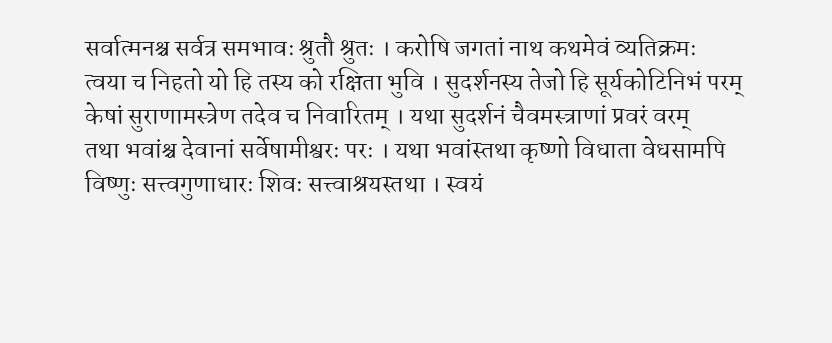सर्वात्मनश्च सर्वत्र समभावः श्रुतौ श्रुतः । करोषि जगतां नाथ कथमेवं व्यतिक्रमः
त्वया च निहतो यो हि तस्य को रक्षिता भुवि । सुदर्शनस्य तेजो हि सूर्यकोटिनिभं परम्
केषां सुराणामस्त्रेण तदेव च निवारितम् । यथा सुदर्शनं चैवमस्त्राणां प्रवरं वरम्
तथा भवांश्च देवानां सर्वेषामीश्वरः परः । यथा भवांस्तथा कृष्णो विधाता वेधसामपि
विष्णुः सत्त्वगुणाधारः शिवः सत्त्वाश्रयस्तथा । स्वयं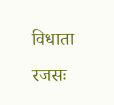विधाता रजसः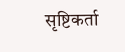सृष्टिकर्ता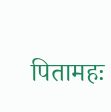पितामहः